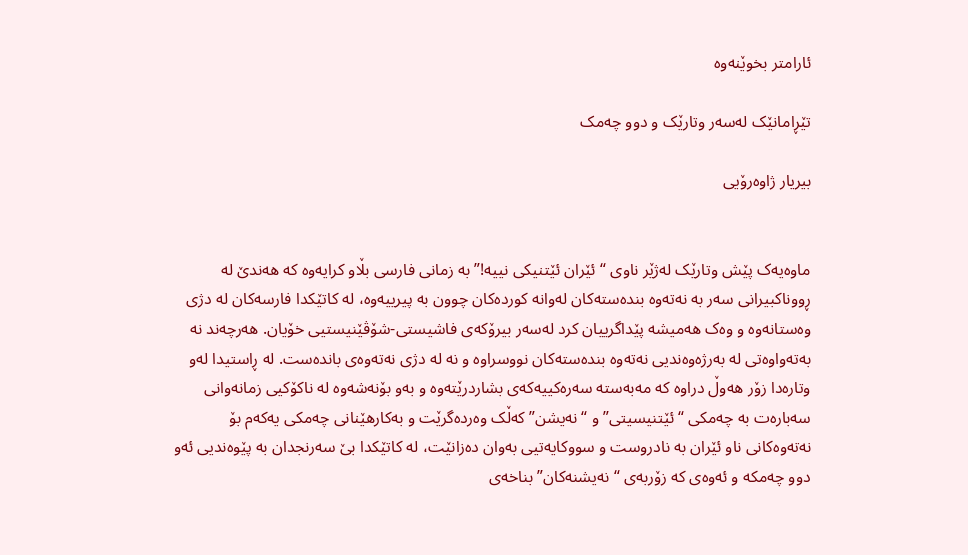ئارامتر بخوێنەوە

تێڕامانێک لەسەر وتارێک و دوو چەمک

بیریار ژاوەرۆیی


ماوەیەک پێش وتارێک لەژێر ناوی “ئێران ئێتنیکی نییە!” بە زمانی فارسی بڵاو کرایەوە کە هەندێ لە ڕووناکبیرانی سەر بە نەتەوە بندەستەکان لەوانە کوردەکان چوون بە پیرییەوە، لە کاتێکدا فارسەکان لە دژی وەستانەوە و وەک هەمیشە پێداگرییان کرد لەسەر بیرۆکەی فاشیستی-شۆڤێنیستیی خۆیان. هەرچەند نە بەتەواوەتی لە بەرژەوەندیی نەتەوە بندەستەکان نووسراوە و نە لە دژی نەتەوەی باندەست. لە ڕاستیدا لەو وتارەدا زۆر هەوڵ دراوە کە مەبەستە سەرەکییەکەی بشاردرێتەوە و بەو بۆنەشەوە لە ناکۆکیی زمانەوانی سەبارەت بە چەمکی “ئێتنیسیتی” و “نەیشن” کەڵک وەردەگرێت و بەکارهێنانی چەمکی یەکەم بۆ نەتەوەکانی ناو ئێران بە نادروست و سووکایەتیی بەوان دەزانێت، لە کاتێکدا بێ سەرنجدان بە پێوەندیی ئەو دوو چەمکە و ئەوەی کە زۆربەی “نەیشنەکان” بناخەی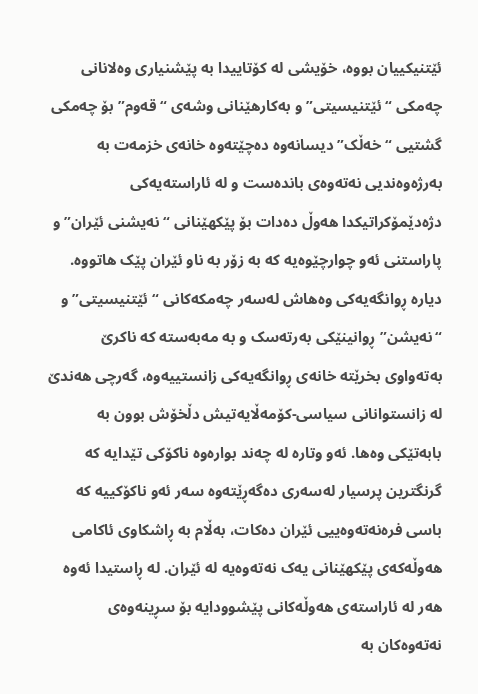ئێتنیکییان بووە، خۆیشی لە کۆتاییدا بە پێشنیاری وەلانانی چەمکی “ئێتنیسیتی” و بەکارهێنانی وشەی “قەوم” بۆ چەمکی گشتیی “خەڵک” دیسانەوە دەچێتەوە خانەی خزمەت بە بەرژەوەندیی نەتەوەی باندەست و لە ئاراستەیەکی دژەدێمۆکراتیکدا هەوڵ دەدات بۆ پێکهێنانی “نەیشنی ئێران” و پاراستنی ئەو چوارچێوەیە کە بە زۆر بە ناو ئێران پێک هاتووە. دیارە ڕوانگەیەکی وەهاش لەسەر چەمکەکانی “ئێتنیسیتی” و “نەیشن” ڕوانینێکی بەرتەسک و بە مەبەستە کە ناکرێ بەتەواوی بخرێتە خانەی ڕوانگەیەکی زانستییەوە، گەرچی هەندێ لە زانستوانانی سیاسی-کۆمەڵایەتیش دڵخۆش بوون بە بابەتێکی وەها. ئەو وتارە لە چەند بوارەوە ناکۆکی تێدایە کە گرنگترین پرسیار لەسەری دەگەڕێتەوە سەر ئەو ناکۆکییە کە باسی فرەنەتەوەییی ئێران دەکات، بەڵام بە ڕاشکاوی ئاکامی هەوڵەکەی پێکهێنانی یەک نەتەوەیە لە ئێران. لە ڕاستیدا ئەوە هەر لە ئاراستەی هەوڵەکانی پێشوودایە بۆ سڕینەوەی نەتەوەکان بە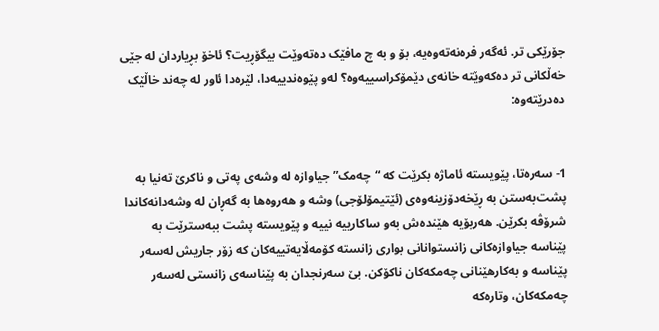جۆرێکی تر. ئەگەر فرەنەتەوەیە، بۆ و بە چ مافێک دەتەوێت بیگۆڕیت؟ ئاخۆ بڕیاردان لە جێی خەڵکانی تر دەکەوێتە خانەی دێمۆکراسییەوە؟ لەو پێوەندییەدا، لێرەدا ئاور لە چەند خاڵێک دەدرێتەوە:


1- سەرەتا، پێویستە ئاماژە بکرێت کە “چەمک” جیاوازە لە وشەی پەتی و ناکرێ تەنیا بە پشت‌بەستن بە ڕێخەدۆزینەوەی (ئێتیمۆلۆجی) وشە و هەروەها بە گەڕان لە وشەدانەکاندا شرۆڤە بکرێن. هەربۆیە هێندەش بەو ساکارییە نییە و پێویستە پشت ببەسترێت بە پێناسە جیاوازەکانی زانستوانانی بواری زانستە کۆمەڵایەتییەکان کە زۆر جاریش لەسەر پێناسە و بەکارهێنانی چەمکەکان ناکۆکن. بێ سەرنجدان بە پێناسەی زانستی لەسەر چەمکەکان، وتارەکە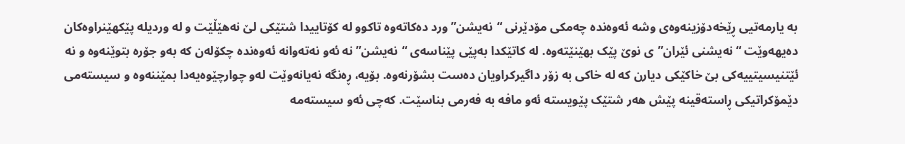بە یارمەتیی ڕێخەدۆزینەوەی وشە ئەوەندە چەمکی مۆدێرنی “نەیشن” ورد دەکاتەوە تاکوو لە کۆتاییدا شتێکی لێ نەهێڵێت و لە وردیلە پێکهێنراوەکان دەیهەوێت “نەیشنی ئێران”ی نوێ پێک بهێنێتەوە. لە کاتێکدا بەپێی پێناسەی “نەیشن” نە ئەو نەتەوانە ئەوەندە چکۆلەن کە بەو جۆرە بتوێنەوە و نە ئێتنیسیتییەکی بێ خاکێکی دیارن کە لە خاکی بە زۆر داگیرکراویان دەست بشۆرنەوە. بۆیە، ڕەنگە نەیانەوێت لەو چوارچێوەیەدا بمێننەوە و سیستەمی دێمۆکراتیکی ڕاستەقینە پێش هەر شتێک پێویستە ئەو مافە بە فەرمی بناسێت. کەچی ئەو سیستەمە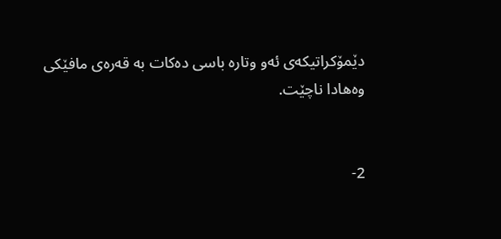دێمۆکراتیکەی ئەو وتارە باسی دەکات بە قەرەی مافێکی وەهادا ناچێت.


2-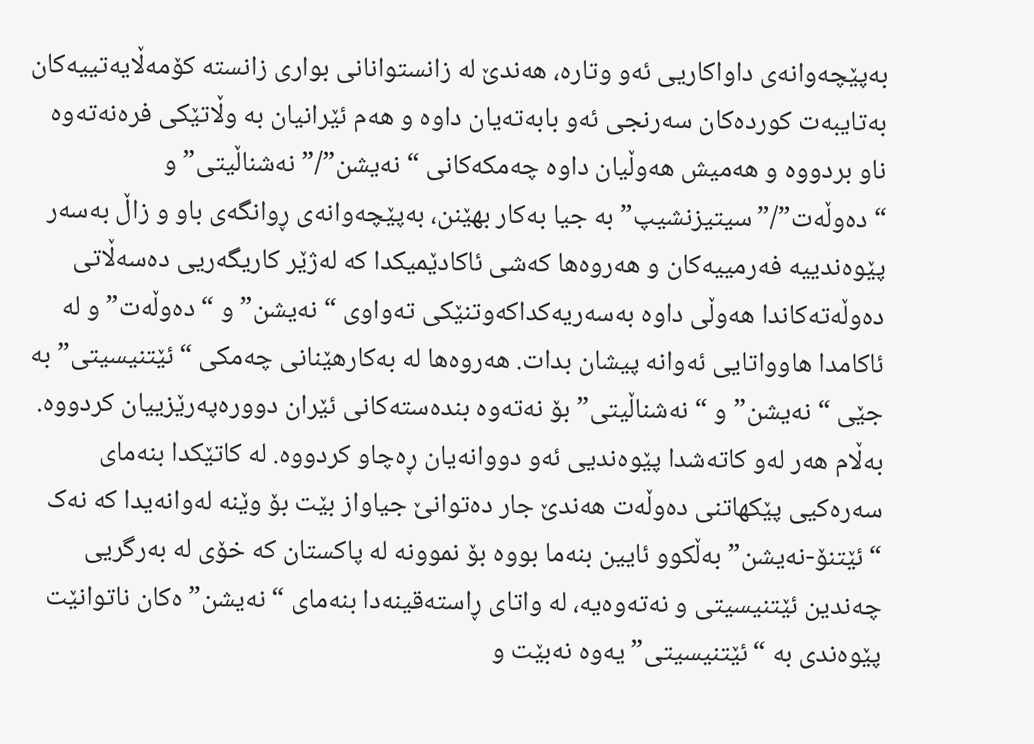بەپێچەوانەی داواکاریی ئەو وتارە، هەندێ لە زانستوانانی بواری زانستە کۆمەڵایەتییەکان بەتایبەت کوردەکان سەرنجی ئەو بابەتەیان داوە و هەم ئێرانیان بە وڵاتێکی فرەنەتەوە ناو بردووە و هەمیش هەوڵیان داوە چەمکەکانی “نەیشن”/”نەشناڵیتی” و “دەوڵەت”/”سیتیزنشیپ” بە جیا بەکار بهێنن، بەپێچەوانەی ڕوانگەی باو و زاڵ بەسەر پێوەندییە فەرمییەکان و هەروەها کەشی ئاکادێمیکدا کە لەژێر کاریگەریی دەسەڵاتی دەوڵەتەکاندا هەوڵی داوە بەسەریەکداکەوتنێکی تەواوی “نەیشن” و “دەوڵەت” و لە ئاکامدا هاوواتایی ئەوانە پیشان بدات. هەروەها لە بەکارهێنانی چەمکی “ئێتنیسیتی” بە جێی “نەیشن” و “نەشناڵیتی” بۆ نەتەوە بندەستەکانی ئێران دوورەپەرێزییان کردووە. بەڵام هەر لەو کاتەشدا پێوەندیی ئەو دووانەیان ڕەچاو کردووە. لە کاتێکدا بنەمای سەرەکیی پێکهاتنی دەوڵەت هەندێ جار دەتوانێ جیاواز بێت بۆ وێنە لەوانەیدا کە نەک “ئێتنۆ-نەیشن” بەڵکوو ئایین بنەما بووە بۆ نموونە لە پاکستان کە خۆی لە بەرگریی چەندین ئێتنیسیتی و نەتەوەیە، لە واتای ڕاستەقینەدا بنەمای “نەیشن”ەکان ناتوانێت پێوەندی بە “ئێتنیسیتی”یەوە نەبێت و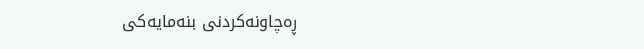ڕەچاونەکردنی بنەمایەکی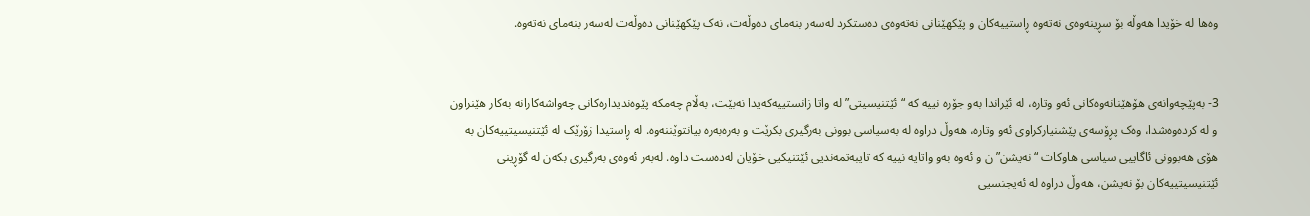وەها لە خۆیدا هەوڵە بۆ سڕینەوەی نەتەوە ڕاستییەکان و پێکهێنانی نەتەوەی دەستکرد لەسەر بنەمای دەوڵەت، نەک پێکهێنانی دەوڵەت لەسەر بنەمای نەتەوە.


3- بەپێچەوانەی هۆهێنانەوەکانی ئەو وتارە، لە ئێراندا بەو جۆرە نییە کە “ئێتنیسیتی” لە واتا زانستییەکەیدا نەبێت، بەڵام چەمکە پێوەندیدارەکانی چەواشەکارانە بەکار هێنراون و لە کردەوەشدا، وەک پڕۆسەی پێشنیارکراوی ئەو وتارە، هەوڵ دراوە لە بەسیاسی بوونی بەرگیری بکرێت و بەرەبەرە بیانتوێننەوە. لە ڕاستیدا زۆرێک لە ئێتنیسیتییەکان بە هۆی هەبوونی ئاگاییی سیاسی هاوکات “نەیشن”ن و ئەوە بەو واتایە نییە کە تایبەتمەندیی ئێتنیکیی خۆیان لەدەست داوە. لەبەر ئەوەی بەرگیری بکەن لە گۆڕینی ئێتنیسیتییەکان بۆ نەیشن، هەوڵ دراوە لە ئەیجنسیی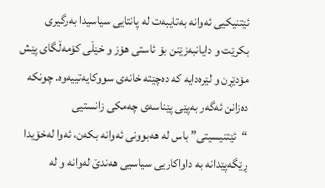ئێتنیکیی ئەوانە بەتایبەت لە پانتایی سیاسیدا بەرگیری بکرێت و دایانبەزێنن بۆ ئاستی هۆز و خێڵی کۆمەڵگای پێش مۆدێڕن و لێرەدایە کە دەچێتە خانەی سووکایەتییەوە. چونکە دەزانن ئەگەر بەپێی پێناسەی چەمکی زانستیی “ئێتنیسیتی” باس لە هەبوونی ئەوانە بکەن، ئەوا لەخۆیدا ڕێگەپێدانە بە داواکاریی سیاسیی هەندێ لەوانە و لە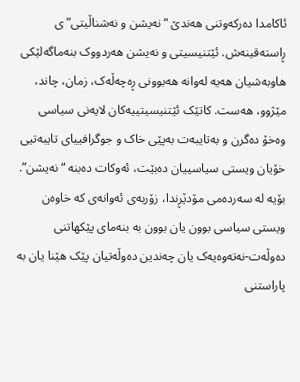ئاکامدا دەرکەوتنی هەندێ “نەیشن و نەشناڵیتی”ی ڕاستەقینەش. ئێتنیسیتی و نەیشن هەردووک بنەماگەلێکی هاوبەشیان هەیە لەوانە هەبوونی ڕەچەڵەک، زمان، چاند، مێژوو، هەست. کاتێک ئێتنیسیتییەکان لایەنی سیاسی وەخۆ دەگرن و بەتایبەت بەپێی خاک و جوگرافییای تایبەتیی خۆیان ویستی سیاسییان دەبێت، ئەوکات دەبنە “نەیشن”. بۆیە لە سەردەمی مۆدێڕندا، زۆربەی ئەوانەی کە خاوەن ویستی سیاسی بوون یان بوون بە بنەمای پێکهاتنی دەوڵەت-نەتەوەیەک یان چەندین دەوڵەتیان پێک هێنا یان بە پاراستنی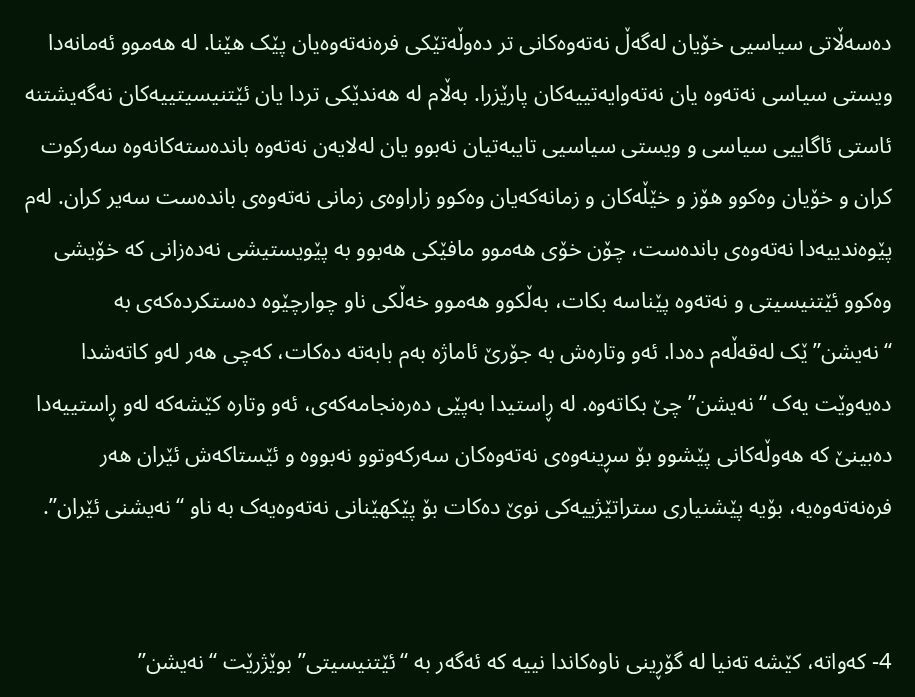دەسەڵاتی سیاسیی خۆیان لەگەڵ نەتەوەکانی تر دەوڵەتێکی فرەنەتەوەیان پێک هێنا. لە هەموو ئەمانەدا ویستی سیاسی نەتەوە یان نەتەوایەتییەکان پارێزرا. بەڵام لە هەندێکی تردا یان ئێتنیسیتییەکان نەگەیشتنە ئاستی ئاگاییی سیاسی و ویستی سیاسیی تایبەتیان نەبوو یان لەلایەن نەتەوە باندەستەکانەوە سەرکوت کران و خۆیان وەکوو هۆز و خێڵەکان و زمانەکەیان وەکوو زاراوەی زمانی نەتەوەی باندەست سەیر کران. لەم پێوەندییەدا نەتەوەی باندەست، چۆن خۆی هەموو مافێکی هەبوو بە پێویستیشی نەدەزانی کە خۆیشی وەکوو ئێتنیسیتی و نەتەوە پێناسە بکات، بەڵکوو هەموو خەڵکی ناو چوارچێوە دەستکردەکەی بە “نەیشن”ێک لەقەڵەم دەدا. ئەو وتارەش بە جۆرێ ئاماژە بەم بابەتە دەکات، کەچی هەر لەو کاتەشدا دەیەوێت یەک “نەیشن” چێ بکاتەوە. لە ڕاستیدا بەپێی دەرەنجامەکەی، ئەو وتارە کێشەکە لەو ڕاستییەدا دەبینێ کە هەوڵەکانی پێشوو بۆ سڕینەوەی نەتەوەکان سەرکەوتوو نەبووە و ئێستاکەش ئێران هەر فرەنەتەوەیە، بۆیە پێشنیاری ستراتێژییەکی نوێ دەکات بۆ پێکهێنانی نەتەوەیەک بە ناو “نەیشنی ئێران”.


4- کەواتە، کێشە تەنیا لە گۆڕینی ناوەکاندا نییە کە ئەگەر بە “ئێتنیسیتی” بوێژرێت “نەیشن”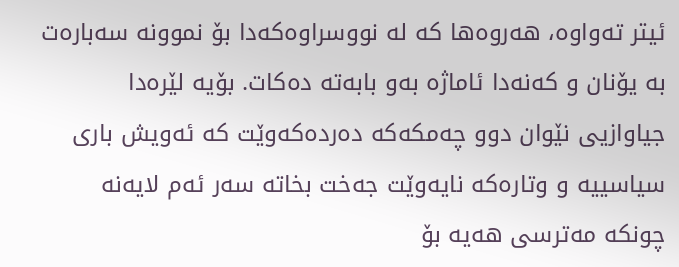ئیتر تەواوە، هەروەها کە لە نووسراوەکەدا بۆ نموونە سەبارەت بە یۆنان و کەنەدا ئاماژە بەو بابەتە دەکات. بۆیە لێرەدا جیاوازیی نێوان دوو چەمکەکە دەردەکەوێت کە ئەویش باری سیاسییە و وتارەکە نایەوێت جەخت بخاتە سەر ئەم لایەنە چونکە مەترسی هەیە بۆ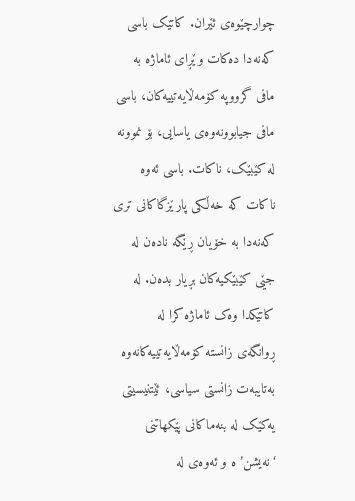چوارچێوەی ئێران. کاتێک باسی کەنەدا دەکات وێڕای ئاماژە بە مافی گرووپە کۆمەڵایەتییەکان، باسی مافی جیابوونەوەی یاسایی، بۆ نموونە لە کێبێک، ناکات. باسی ئەوە ناکات کە خەڵکی پارێزگاکانی تری کەنەدا بە خۆیان ڕێگە نادەن لە جێی کێبێکیەکان بڕیار بدەن. لە کاتێکدا وەک ئاماژە کرا لە ڕوانگەی زانستە کۆمەڵایەتییەکانەوە بەتایبەت زانستی سیاسی، ئێتنیسیتی یەکێک لە بنەماکانی پێکهاتنی ‘نەیشن’ە و ئەوەی لە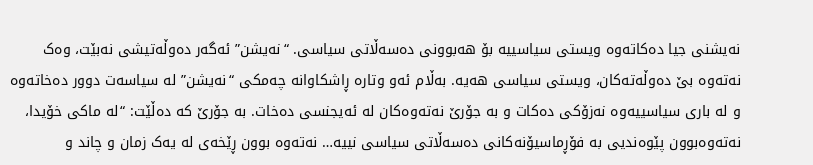نەیشنی جیا دەکاتەوە ویستی سیاسییە بۆ هەبوونی دەسەڵاتی سیاسی. “نەیشن” ئەگەر دەوڵەتیشی نەبێت، وەک نەتەوە بێ دەوڵەتەکان، ویستی سیاسی هەیە. بەڵام ئەو وتارە ڕاشکاوانە چەمکی “نەیشن” لە سیاسەت دوور دەخاتەوە و لە باری سیاسییەوە نەزۆکی دەکات و بە جۆرێ نەتەوەکان لە ئەیجنسی دەخات. بە جۆرێ کە دەڵێت: “لە ماکی خۆیدا، نەتەوەبوون پێوەندیی بە فۆڕماسیۆنەکانی دەسەڵاتی سیاسی نییە… نەتەوە بوون ڕێخەی لە یەک زمان و چاند و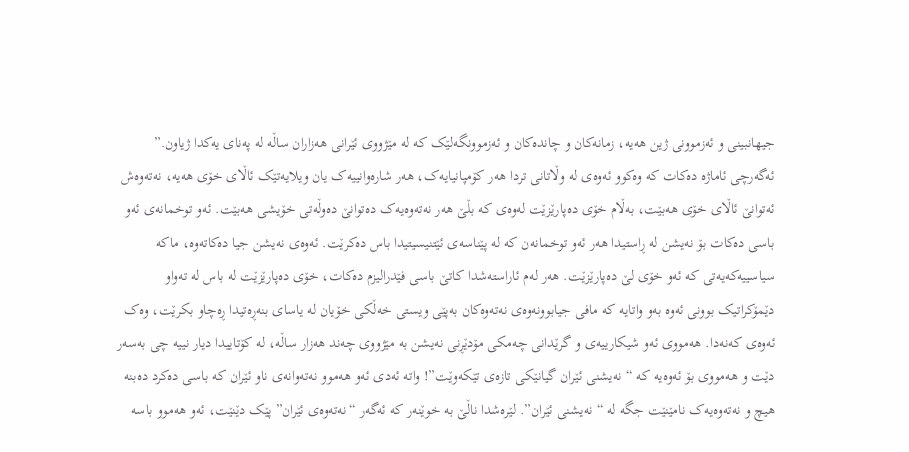جیهانبینی و ئەزموونی ژین هەیە، زمانەکان و چاندەکان و ئەزموونگەلێک کە لە مێژووی ئێرانی هەزاران ساڵە لە پەنای یەکدا ژیاون.” ئەگەرچی ئاماژە دەکات کە وەکوو ئەوەی لە وڵاتانی تردا هەر کۆمپانیایەک، هەر شارەوانییەک یان ویلایەتێک ئاڵای خۆی هەیە، نەتەوەش ئەتوانێ ئاڵای خۆی هەبێت، بەڵام خۆی دەپارێزێت لەوەی کە بڵێ هەر نەتەوەیەک دەتوانێ دەوڵەتی خۆیشی هەبێت. ئەو توخمانەی ئەو باسی دەکات بۆ نەیشن لە ڕاستیدا هەر ئەو توخمانەن کە لە پێناسەی ئێتنیسیتیدا باس دەکرێت. ئەوەی نەیشن جیا دەکاتەوە، ماکە سیاسییەکەیەتی کە ئەو خۆی لێ دەپارێزێت. هەر لەم ئاراستەشدا کاتێ باسی فێدرالیزم دەکات، خۆی دەپارێزێت لە باس لە تەواو دێمۆکراتیک بوونی ئەوە بەو واتایە کە مافی جیابوونەوەی نەتەوەکان بەپێی ویستی خەڵکی خۆیان لە یاسای بنەڕەتیدا ڕەچاو بکرێت، وەک ئەوەی کەنەدا. هەمووی ئەو شیکارییەی و گرێدانی چەمکی مۆدێڕنی نەیشن بە مێژووی چەند هەزار ساڵە، لە کۆتاییدا دیار نییە چی بەسەر دێت و هەمووی بۆ ئەوەیە کە “نەیشنی ئێران گیانێکی تازەی تێکەوێت”! واتە ئەدی ئەو هەموو نەتەوانەی ناو ئێران کە باسی دەکرد دەبنە هیچ و نەتەوەیەک نامێنێت جگە لە “نەیشنی ئێران”. لێرەشدا ناڵێ بە خوێنەر کە ئەگەر “نەتەوەی ئێران” پێک دێنێت، ئەو هەموو باسە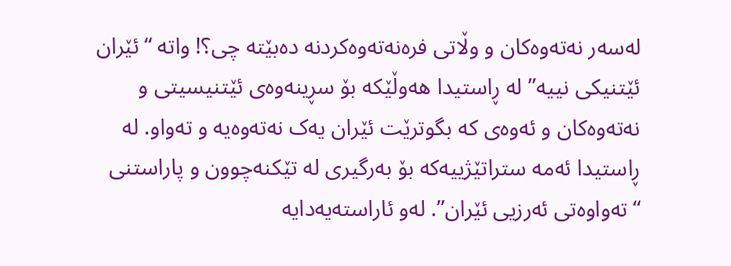لەسەر نەتەوەکان و وڵاتی فرەنەتەوەکردنە دەبێتە چی؟! واتە “ئێران ئێتنیکی نییە” لە ڕاستیدا هەوڵێکە بۆ سڕینەوەی ئێتنیسیتی و نەتەوەکان و ئەوەی کە بگوترێت ئێران یەک نەتەوەیە و تەواو. لە ڕاستیدا ئەمە ستراتێژییەکە بۆ بەرگیری لە تێکنەچوون و پاراستنی “تەواوەتی ئەرزیی ئێران”. لەو ئاراستەیەدایە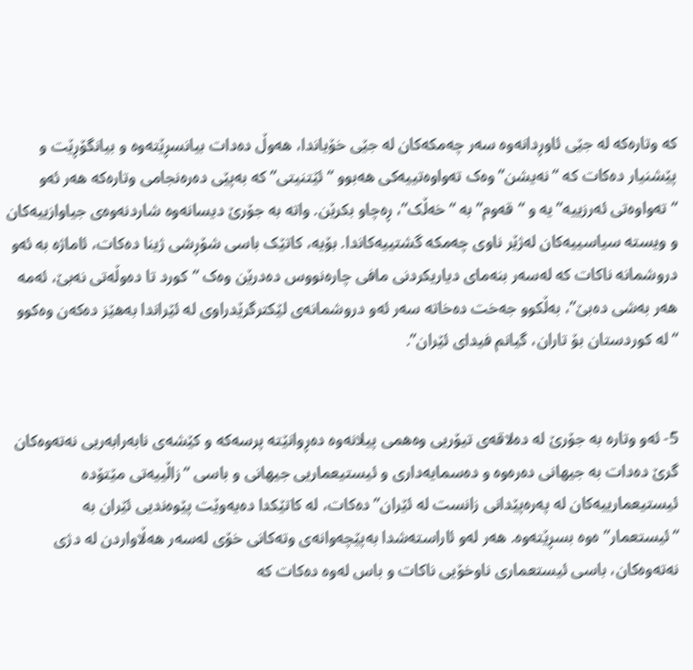کە وتارەکە لە جێی ئاوڕدانەوە سەر چەمکەکان لە جێی خۆیاندا، هەوڵ دەدات بیانسڕێتەوە و بیانگۆڕێت و پێشنیار دەکات کە “نەیشن” وەک تەواوەتییەکی هەبوو “ئێتنیتی” کە بەپێی دەرەنجامی وتارەکە هەر ئەو “تەواوەتی ئەرزییە”یە و “قەوم” بە “خەڵک”، ڕەچاو بکرێن. واتە بە جۆرێ دیسانەوە شاردنەوەی جیاوازییەکان و ویستە سیاسییەکان لەژێر ناوی چەمکە گشتییەکاندا. بۆیە، کاتێک باسی شۆڕشی ژینا دەکات، ئاماژە بە ئەو دروشمانە ناکات کە لەسەر بنەمای دیاریکردنی مافی چارەنووس دەدرێن وەک “کورد تا دەوڵەتی نەبێ، ئەمە هەر بەشی دەبێ”، بەڵکوو جەخت دەخاتە سەر ئەو دروشمانەی لێکترگرێدراوی لە ئێراندا بەهێز دەکەن وەکوو “لە کوردستان بۆ تاران، گیانم فیدای ئێران”.


5- ئەو وتارە بە جۆرێ لە دەلاقەی تیۆریی وەهمی پیلانەوە دەڕوانێتە پرسەکە و کێشەی نابەرابەریی نەتەوەکان گرێ دەدات بە جیهانی دەرەوە و دەسمایەداری و ئیستیعماریی جیهانی و باسی “زاڵییەتی مێتۆدە ئیستیعمارییەکان لە پەرەپێدانی زانست لە ئێران” دەکات، لە کاتێکدا دەیەوێت پێوەندیی ئێران بە “ئیستعمار”ەوە بسڕێتەوە. هەر لەو ئاراستەشدا بەپێچەوانەی وتەکانی خۆی لەسەر هەڵاواردن لە دژی نەتەوەکان، باسی ئیستعماری ناوخۆیی ناکات و باس لەوە دەکات کە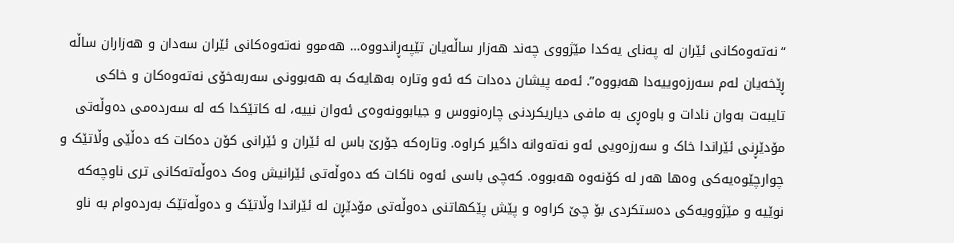“نەتەوەکانی ئێران لە پەنای یەکدا مێژووی چەند هەزار ساڵەیان تێپەڕاندووە… هەموو نەتەوەکانی ئێران سەدان و هەزاران ساڵە ڕێخەیان لەم سەرزەوییەدا هەبووە”. ئەمە پیشان دەدات کە ئەو وتارە بەهایەک بە هەبوونی سەربەخۆی نەتەوەکان و خاکی تایبەت بەوان نادات و باوەڕی بە مافی دیاریکردنی چارەنووس و جیابوونەوەی ئەوان نییە، لە کاتێکدا کە لە سەردەمی دەوڵەتی مۆدێڕنی ئێراندا خاک و سەرزەویی ئەو نەتەوانە داگیر کراوە. وتارەکە جۆرێ باس لە ئێران و ئێرانی کۆن دەکات کە دەڵێی وڵاتێک و چوارچێوەیەکی وەها هەر لە کۆنەوە هەبووە. کەچی باسی ئەوە ناکات کە دەوڵەتی ئێرانیش وەک دەوڵەتەکانی تری ناوچەکە نوێیە و مێژوویەکی دەستکردی بۆ چێ کراوە و پێش پێکهاتنی دەوڵەتی مۆدێڕن لە ئێراندا وڵاتێک و دەوڵەتێک بەردەوام بە ناو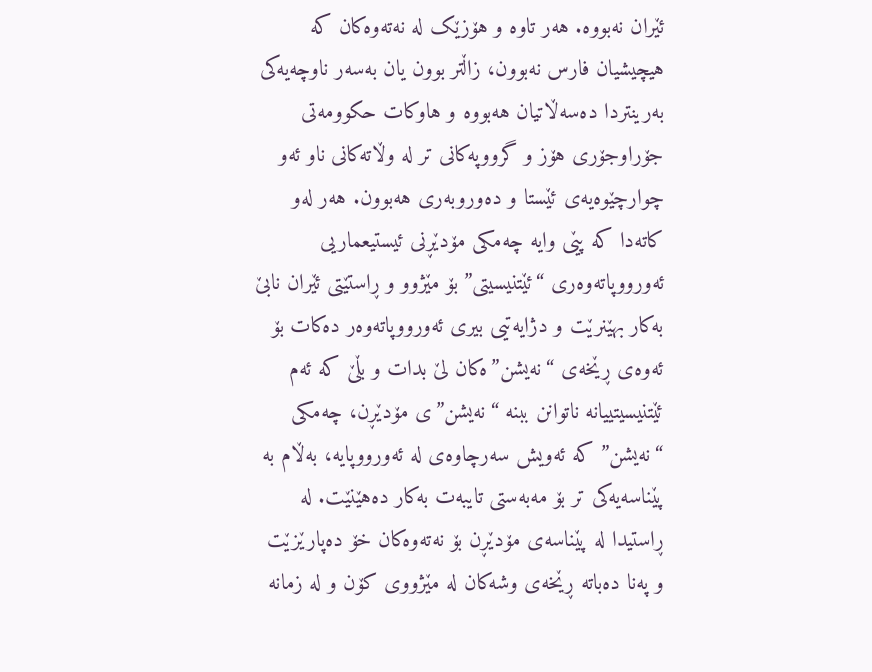ئێران نەبووە. هەر تاوە و هۆزێک لە نەتەوەکان کە هیچیشیان فارس نەبوون، زاڵتر بوون یان بەسەر ناوچەیەکی بەرینتردا دەسەڵاتیان هەبووە و هاوکات حکوومەتی جۆراوجۆری هۆز و گرووپەکانی تر لە وڵاتەکانی ناو ئەو چوارچێوەیەی ئێستا و دەوروبەری هەبوون. هەر لەو کاتەدا کە پێی وایە چەمکی مۆدێڕنی ئیستیعماریی ئەورووپاتەوەری “ئێتنیسیتی” بۆ مێژوو و ڕاستێتی ئێران نابێ بەکار بهێنرێت و دژایەتیی بیری ئەورووپاتەوەر دەکات بۆ ئەوەی ڕێخەی “نەیشن”ەکان لێ بدات و بڵێ کە ئەم ئێتنیسیتییانە ناتوانن ببنە “نەیشن”ی مۆدێڕن، چەمکی “نەیشن” کە ئەویش سەرچاوەی لە ئەورووپایە، بەڵام بە پێناسەیەکی تر بۆ مەبەستی تایبەت بەکار دەهێنێت. لە ڕاستیدا لە پێناسەی مۆدێڕن بۆ نەتەوەکان خۆ دەپارێزێت و پەنا دەباتە ڕێخەی وشەکان لە مێژووی کۆن و لە زمانە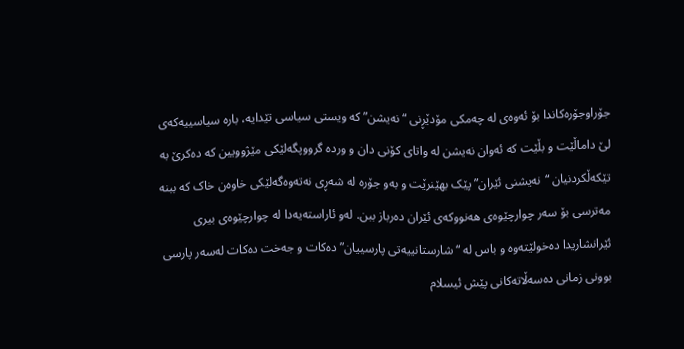جۆراوجۆرەکاندا بۆ ئەوەی لە چەمکی مۆدێڕنی “نەیشن” کە ویستی سیاسی تێدایە، بارە سیاسییەکەی لێ داماڵێت و بڵێت کە ئەوان نەیشن لە واتای کۆنی دان و وردە گرووپگەلێکی مێژوویین کە دەکرێ بە تێکەڵکردنیان “نەیشنی ئێران” پێک بهێنرێت و بەو جۆرە لە شەڕی نەتەوەگەلێکی خاوەن خاک کە ببنە مەترسی بۆ سەر چوارچێوەی هەنووکەی ئێران دەرباز ببن. لەو ئاراستەیەدا لە چوارچێوەی بیری ئێرانشاریدا دەخولێتەوە و باس لە “شارستانییەتی پارسییان” دەکات و جەخت دەکات لەسەر پارسی بوونی زمانی دەسەڵاتەکانی پێش ئیسلام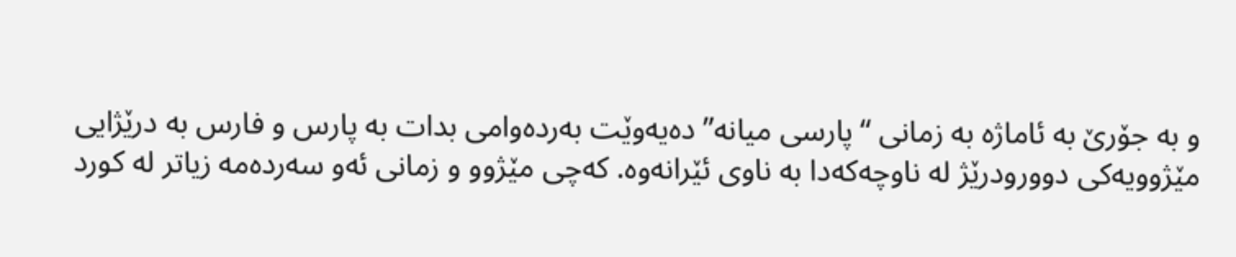و بە جۆرێ بە ئاماژە بە زمانی “پارسی میانە” دەیەوێت بەردەوامی بدات بە پارس و فارس بە درێژایی مێژوویەکی دوورودرێژ لە ناوچەکەدا بە ناوی ئێرانەوە. کەچی مێژوو و زمانی ئەو سەردەمە زیاتر لە کورد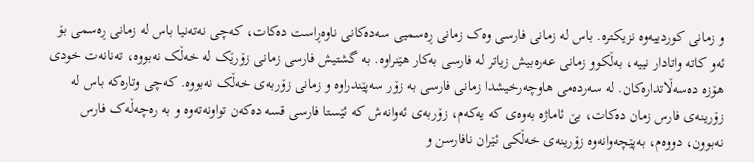و زمانی کوردییەوە نزیکترە. باس لە زمانی فارسی وەک زمانی ڕەسمیی سەدەکانی ناوەڕاست دەکات، کەچی نەتەنیا باس لە زمانی ڕەسمی بۆ ئەو کاتە واتادار نییە، بەڵکوو زمانی عەرەبیش زیاتر لە فارسی بەکار هێنراوە. بە گشتیش فارسی زمانی زۆرێک لە خەڵک نەبووە، تەنانەت خودی هۆزە دەسەڵاتدارەکان. لە سەردەمی هاوچەرخیشدا زمانی فارسی بە زۆر سەپێندراوە و زمانی زۆربەی خەڵک نەبووە. کەچی وتارەکە باس لە زۆرینەی فارس زمان دەکات، بێ ئاماژە بەوەی کە یەکەم، زۆربەی ئەوانەش کە ئێستا فارسی قسە دەکەن تواونەتەوە و بە رەچەڵەک فارس نەبوون، دووەم، بەپێچەوانەوە زۆرینەی خەڵکی ئێران نافارسن و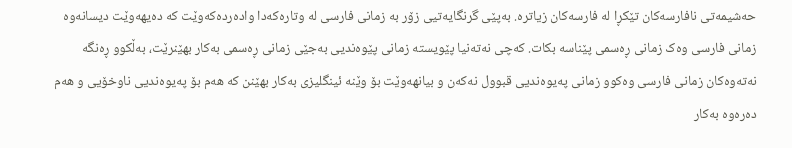حەشیمەتی نافارسەکان تێکڕا لە فارسەکان زیاترە. بەپێی گرنگایەتیی زۆر بە زمانی فارسی لە وتارەکەدا وادەردەکەوێت کە دەیهەوێت دیسانەوە زمانی فارسی وەک زمانی ڕەسمی پێناسە بکات. کەچی نەتەنیا پێویستە زمانی پێوەندیی بەجێی زمانی ڕەسمی بەکار بهێنرێت، بەڵکوو ڕەنگە نەتەوەکان زمانی فارسی وەکوو زمانی پەیوەندیی قبوول نەکەن و بیانهەوێت بۆ وێنە ئینگلیزی بەکار بهێنن کە هەم بۆ پەیوەندیی ناوخۆیی و هەم دەرەوە بەکار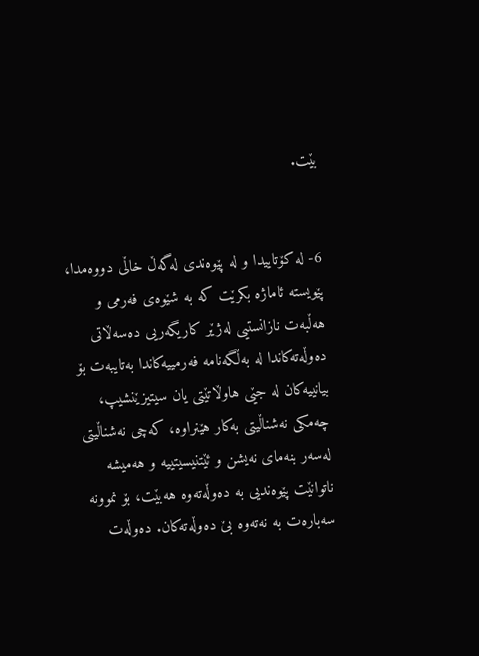بێت.


6- لە کۆتاییدا و لە پێوەندی لەگەڵ خاڵی دووەمدا، پێویستە ئاماژە بکرێت کە بە شێوەی فەرمی و هەڵبەت نازانستیی لەژێر کاریگەریی دەسەڵاتی دەوڵەتەکاندا لە بەڵگەنامە فەرمییەکاندا بەتایبەت بۆ بیانییەکان لە جێی هاوڵاتێتی یان سیتیزێنشیپ، چەمکی نەشناڵیتی بەکار هێنراوە، کەچی نەشناڵیتی لەسەر بنەمای نەیشن و ئێتنیسیتییە و هەمیشە ناتوانێت پێوەندیی بە دەوڵەتەوە هەبێت، بۆ نموونە سەبارەت بە نەتەوە بێ دەوڵەتەکان. دەوڵەت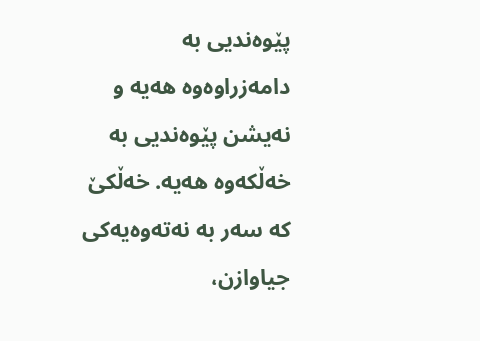پێوەندیی بە دامەزراوەوە هەیە و نەیشن پێوەندیی بە خەڵکەوە هەیە. خەڵکێ کە سەر بە نەتەوەیەکی جیاوازن،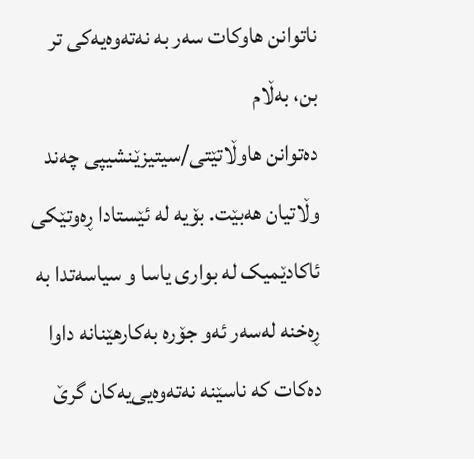ناتوانن هاوکات سەر بە نەتەوەیەکی تر بن، بەڵام دەتوانن ‌هاوڵاتێتی/سیتیزێنشیپی چەند وڵاتیان هەبێت. بۆیە لە ئێستادا ڕەوتێکی ئاکادێمیک لە بواری یاسا و سیاسەتدا بە ڕەخنە لەسەر ئەو جۆرە بەکارهێنانە داوا دەکات کە ناسێنە نەتەوەیی‌یەکان گرێ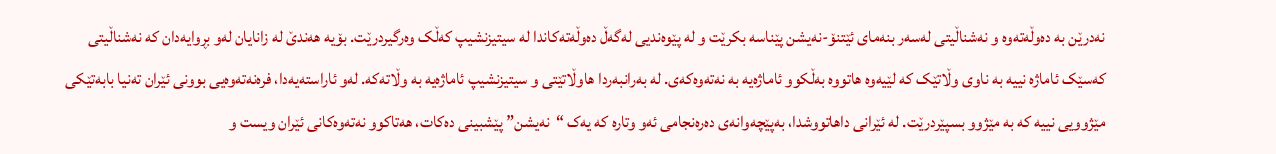نەدرێن بە دەوڵەتەوە و نەشناڵیتی لەسەر بنەمای ئێتنۆ-نەیشن پێناسە بکرێت و لە پێوەندیی لەگەڵ دەوڵەتەکاندا لە سیتیزنشیپ کەڵک وەرگیردرێت. بۆیە هەندێ لە زانایان لەو بڕوایەدان کە نەشناڵیتی کەسێک ئاماژە نییە بە ناوی وڵاتێک کە لێیەوە هاتووە بەڵکوو ئاماژەیە بە نەتەوەکەی. لە بەرانبەردا هاوڵاتێتی و سیتیزنشیپ ئاماژەیە بە وڵاتەکە. لەو ئاراستەیەدا، فرەنەتەوەیی بوونی ئێران تەنیا بابەتێکی مێژوویی نییە کە بە مێژوو بسپێردرێت. لە ئێرانی داهاتووشدا، بەپێچەوانەی دەرەنجامی ئەو وتارە کە یەک “نەیشن” پێشبینی دەکات، هەتاکوو نەتەوەکانی ئێران ویست و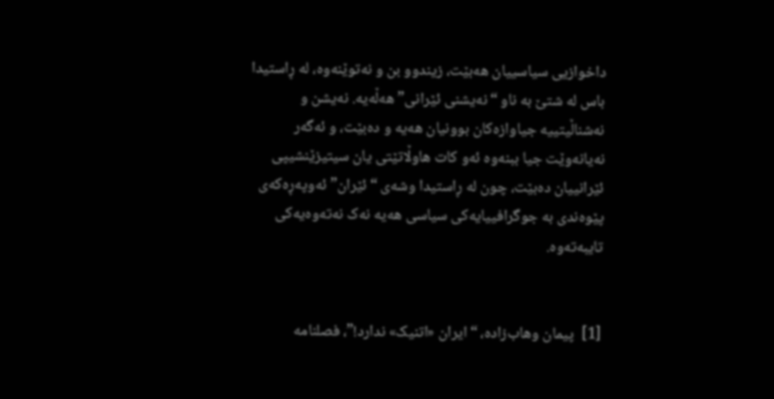داخوازیی سیاسییان هەبێت، زیندوو بن و نەتوێنەوە، لە ڕاستیدا باس لە شتێ بە ناو “نەیشنی ئێرانی” هەڵەیە. نەیشن و نەشناڵیتییە جیاوازەکان بوونیان هەیە و دەبێت، و ئەگەر نەیانەوێت جیا ببنەوە ئەو کات هاوڵاتێتی یان سیتیزێنشیپی ئێرانییان دەبێت، چون لە ڕاستیدا وشەی “ئێران” ئەوپەڕەکەی پێوەندی بە جوگرافییایەکی سیاسی هەیە نەک نەتەوەیەکی تایبەتەوە.


[1]  پیمان وهاب‌زاده، “ایران «اتنیک» ندارد!”، فصلنامە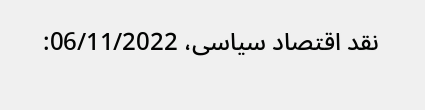نقد اقتصاد سیاسی، 06/11/2022: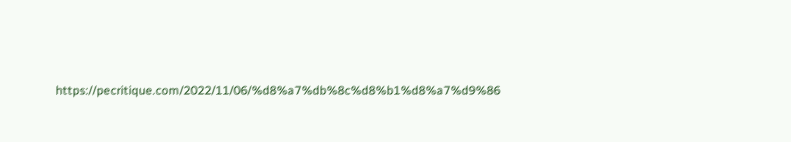https://pecritique.com/2022/11/06/%d8%a7%db%8c%d8%b1%d8%a7%d9%86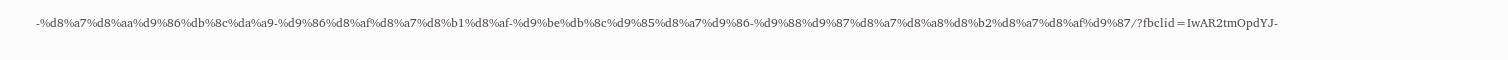-%d8%a7%d8%aa%d9%86%db%8c%da%a9-%d9%86%d8%af%d8%a7%d8%b1%d8%af-%d9%be%db%8c%d9%85%d8%a7%d9%86-%d9%88%d9%87%d8%a7%d8%a8%d8%b2%d8%a7%d8%af%d9%87/?fbclid=IwAR2tmOpdYJ-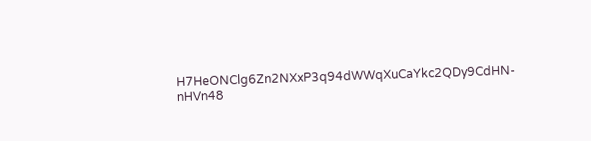H7HeONClg6Zn2NXxP3q94dWWqXuCaYkc2QDy9CdHN-nHVn48